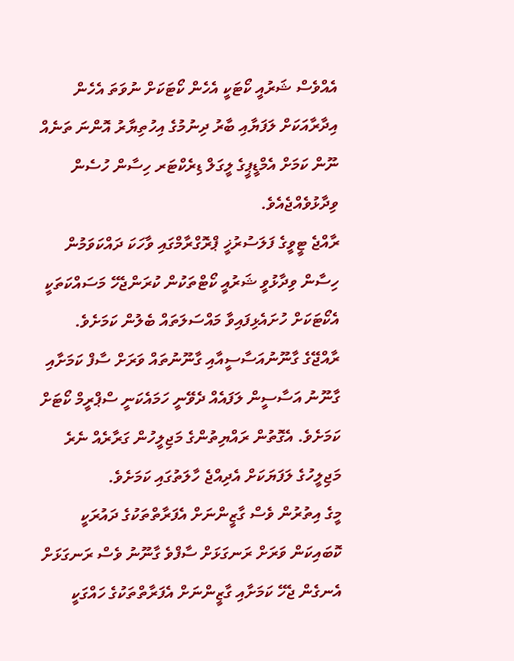އެއްވެސް ޝަރުއީ ކޯޓަކީ އެހެން ކޯޓަކަށް ނުވަތަ އެހެން އިދާރާއަކަށް ލަފަޔާއި ބާރު ދިނުމުގެ އިހުތިޔާރު އޮންނަ ތަނެއް ނޫން ކަމަށް އެމްޑީޕީގެ ލީގަލް ޑިރެކްޓަރ ހިސާން ހުސެން ވިދާޅުވެއްޖެއެވެ.
ރާއްޖެ ޓީވީގެ ފަލަސުރުޚީ ޕްރޮގްރާމްގައި ވާހަކަ ދައްކަވަމުން ހިސާން ވިދާޅުވީ ޝަރުއީ ކޯޓްތަކުން ކުރަންޖެހޭ މަސައްކަތަކީ އެކޯޓަކަށް ހުށައެޅިފައިވާ މައްސަލަތައް ބެލުން ކަމަށެވެ.
ރާއްޖޭގެ ގާނޫނުއަސާސީއާއި ގާނޫނުތައް ވަރަށް ސާފް ކަމަށާއި ގާނޫނު އަސާސީން ލަފައެއް ދެވޭނީ ހަމައެކަނީ ސްޕްރީމް ކޯޓަށް ކަމަށެވެ. އެގޮތުން ރައްޔިތުންގެ މަޖިލީހުން ގަރާރެއް ނެރެ މަޖިލީހުގެ ލަފަޔަކަށް އެދިއްޖެ ހާލަތުގައި ކަމަށެވެ.
މީގެ އިތުރުން ވެސް ގާޒީންނަށް އެފަރާތްތަކުގެ ދައުރަކީ ކޮބައިކަން ވަރަށް ރަނގަޅަށް ސާފްވެ ގާނޫނު ވެސް ރަނގަޅަށް އެނގެން ޖެހޭ ކަމަށާއި ގާޒީންނަށް އެފަރާތްތަކުގެ ހައްގަކީ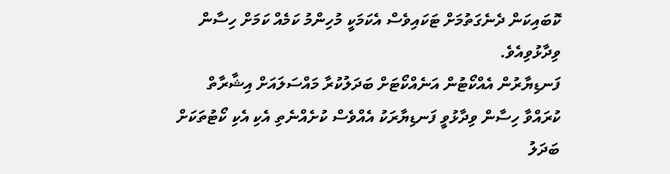ކޮބައިކަން ދެނެގަތުމަށް ޓަކައިވެސް އެކަމަކީ މުހިންމު ކަމެއް ކަމަށް ހިސާން ވިދާޅުވިއެވެ.
ފަނޑިޔާރުން އެއްކޯޓުން އަނެއްކޯޓަށް ބަދަލުކުރާ މައްސަލައަށް އިޝާރާތް ކުރައްވާ ހިސާން ވިދާޅުވީ ފަނޑިޔާރަކު އެއްވެސް ކުށެއްނެތި އެކި އެކި ކޯޓުތަކަށް ބަދަލު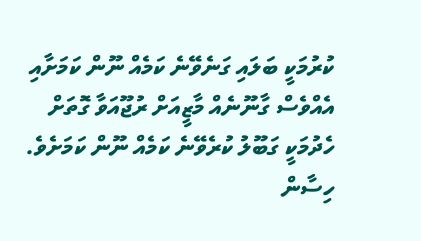ކުރުމަކީ ބަލައި ގަނެވޭނެ ކަމެއް ނޫން ކަމަށާއި އެއްވެސް ގާނޫނެއް މާޒީއަށް ރުޖޫއަވާ ގޮތަށް ހެދުމަކީ ގަބޫލު ކުރެވޭނެ ކަމެއް ނޫން ކަމަށެވެ.
ހިސާން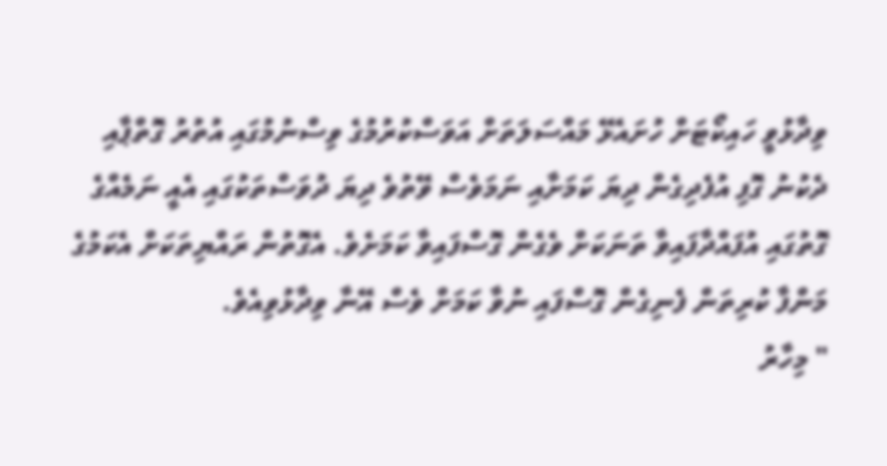ވިދާޅުވީ ހައިކޯޓަށް ހުށައެޅޭ މައްސަލަތަށް އަވަސްކުރުމުގެ ވިސްނުމުގައި އުތުރު ގޮތްޕާއި ދެކުނު ގޮފި އުފެދިގެން ދިޔަ ކަމަށާއި ނަމަވެސް ވޭތުވެ ދިޔަ ދުވަސްތަކުގައި އެއީ ނަމެއްގެ ގޮތުގައި އުފައްދާފައިވާ ތަނަކަށް ވެގެން ގޮސްފައިވާ ކަމަށެވެ. އެގޮތުން ރައްޔިތަކަށް އެކަމުގެ މަންފާ ކުރިތަން ފެނިގެން ގޮސްފައި ނުވާ ކަމަށް ވެސް އޭނާ ވިދާޅުވިއެވެ.
" މިހާރު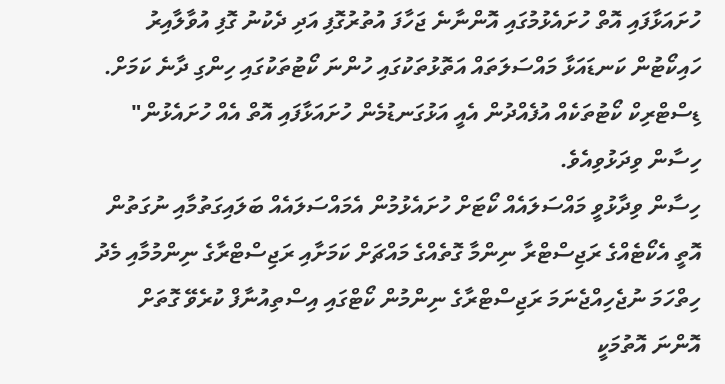ހުށައަޅާފައި އޮތް ހުށައެޅުމުގައި އޮންނާނެ ޖަހާފަ އުތުރުގޮފި އަދި ދެކުނު ގޮފި އުވާލާއިރު ހައިކޯޓުން ކަނޑައަޅާ މައްސަލަތައް އަތޮޅުތަކުގައި ހުންނަ ކޯޓުތަކުގައި ހިންގި ދާނެ ކަމަށް. ޑިސްޓްރިކް ކޯޓުތަކެއް އުފެއްދުން އެއީ އަޅުގަނޑުމެން ހުށައަޅާފައި އޮތް އެއް ހުށައެޅުން" ހިސާން ވިދަޅުވިއެވެ.
ހިސާން ވިދާޅުވީ މައްސަލައެއް ކޯޓަށް ހުށައެޅުމުން އެމައްސަލައެއް ބަލައިގަތުމާއި ނުގަތުން އޮތީ އެކޯޓެއްގެ ރަޖިސްޓްރާ ނިންމާ ގޮތެއްގެ މައްޗަށް ކަމަށާއި ރަޖިސްޓްރާގެ ނިންމުމާއި މެދު ހިތްހަމަ ނުޖެހިއްޖެނަމަ ރަޖިސްޓްރާގެ ނިންމުން ކޯޓްގައި އިސްތިއުނާފް ކުރެވޭ ގޮތަށް އޮންނަ އޮތުމަކީ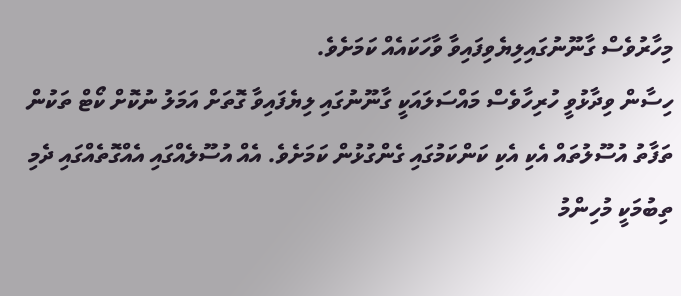މިހާރުވެސް ގާނޫނުގައިލިޔެވިފައިވާ ވާހަކައެއް ކަމަށެވެ.
ހިސާން ވިދާޅުވީ ހުރިހާވެސް މައްސަލައަކީ ގާނޫނުގައި ލިޔެފައިވާ ގޮތަށް އަމަލު ނުކޮށް ކޯޓް ތަކުން ތަފާތު އުސޫލުތައް އެކި އެކި ކަންކަމުގައި ގެންގުޅުން ކަމަށެވެ. އެއް އުސޫލެއްގައި އެއްގޮތެއްގައި ދެމި ތިބުމަކީ މުހިންމު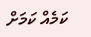ކަމެއް ކަމަށް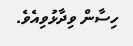ހިސާން ވިދާޅުވިއެވެ.